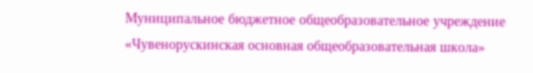Муниципальное бюджетное общеобразовательное учреждение
«Чувенорускинская основная общеобразовательная школа»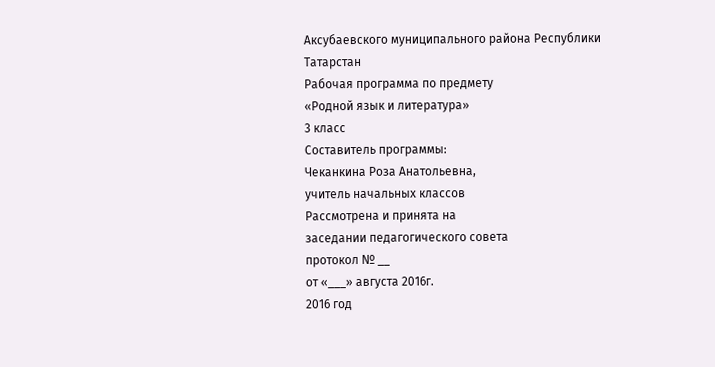Аксубаевского муниципального района Республики Татарстан
Рабочая программа по предмету
«Родной язык и литература»
3 класс
Составитель программы:
Чеканкина Роза Анатольевна,
учитель начальных классов
Рассмотрена и принята на
заседании педагогического совета
протокол № __
от «___» августа 2016г.
2016 год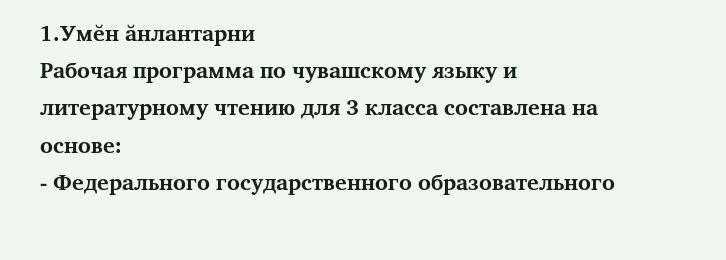1.Умĕн ăнлантарни
Рабочая программа по чувашскому языку и литературному чтению для 3 класса составлена на основе:
- Федерального государственного образовательного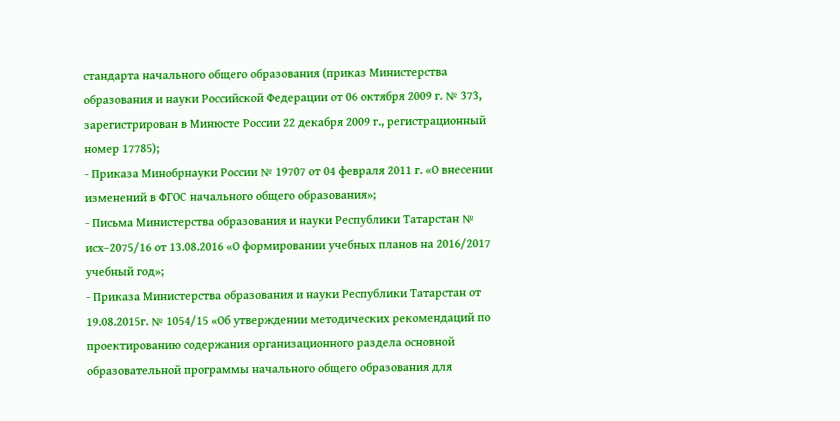стандарта начального общего образования (приказ Министерства образования и науки Российской Федерации от 06 октября 2009 г. № 373, зарегистрирован в Минюсте России 22 декабря 2009 г., регистрационный номер 17785);
- Приказа Минобрнауки России № 19707 от 04 февраля 2011 г. «О внесении изменений в ФГОС начального общего образования»;
- Письма Министерства образования и науки Республики Татарстан № исх–2075/16 от 13.08.2016 «О формировании учебных планов на 2016/2017 учебный год»;
- Приказа Министерства образования и науки Республики Татарстан от 19.08.2015г. № 1054/15 «Об утверждении методических рекомендаций по проектированию содержания организационного раздела основной образовательной программы начального общего образования для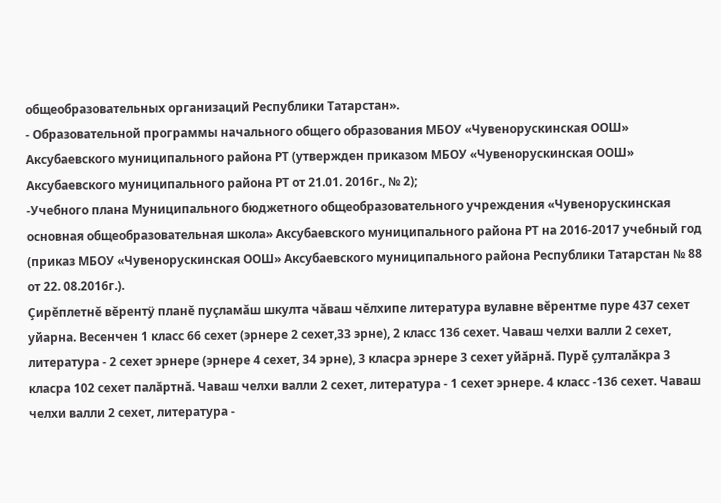общеобразовательных организаций Республики Татарстан».
- Образовательной программы начального общего образования МБОУ «Чувенорускинская ООШ» Аксубаевского муниципального района РТ (утвержден приказом МБОУ «Чувенорускинская ООШ» Аксубаевского муниципального района РТ от 21.01. 2016г., № 2);
-Учебного плана Муниципального бюджетного общеобразовательного учреждения «Чувенорускинская основная общеобразовательная школа» Аксубаевского муниципального района РТ на 2016-2017 учебный год (приказ МБОУ «Чувенорускинская ООШ» Аксубаевского муниципального района Республики Татарстан № 88 от 22. 08.2016г.).
Çирĕплетнĕ вĕрентÿ планĕ пуçламăш шкулта чăваш чĕлхипе литература вулавне вĕрентме пуре 437 сехет уйарна. Весенчен 1 класс 66 сехет (эрнере 2 сехет,33 эрне), 2 класс 136 сехет. Чаваш челхи валли 2 сехет, литература - 2 сехет эрнере (эрнере 4 сехет, 34 эрне), 3 класра эрнере 3 сехет уйăрнă. Пурӗ çулталăкра 3 класра 102 сехет палăртнă. Чаваш челхи валли 2 сехет, литература - 1 сехет эрнере. 4 класс -136 сехет. Чаваш челхи валли 2 сехет, литература -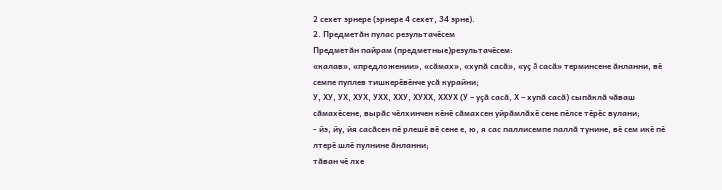2 сехет эрнере (эрнере 4 сехет, 34 эрне).
2. Предметăн пулас результачӗсем
Предметăн пайрам (предметные)результачӗсем:
«калав», «предложении», «сăмах», «хупă сасă», «уҫ ă сасă» терминсене ăнланни, вӗ семпе пуплев тишкерӗвӗнче усă курайни;
У, ХУ, УХ, ХУХ, УХХ, ХХУ, ХУХХ, ХХУХ (У – уҫă сасă, Х – хупă сасă) сыпăклă чăваш сăмахӗсене, вырăс чӗлхинчен кӗнӗ сăмахсен уйрăмлăхӗ сене пӗлсе тӗрӗс вулани;
- йэ, йу, йя сасăсен пӗ рлешӗ вӗ сене е, ю, я сас паллисемпе паллă тунине, вӗ сем икӗ пӗ лтерӗ шлӗ пулнине ăнланни;
тăван чӗ лхе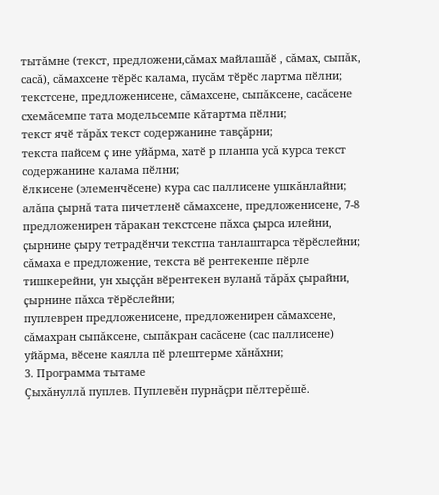тытăмне (текст, предложени,сăмах майлашăӗ , сăмах, сыпăк, сасă), сăмахсене тӗрӗс калама, пусăм тӗрӗс лартма пӗлни;
текстсене, предложенисене, сăмахсене, сыпăксене, сасăсене схемăсемпе тата модельсемпе кăтартма пӗлни;
текст ячӗ тăрăх текст содержанине тавҫăрни;
текста пайсем ҫ ине уйăрма, хатӗ р планпа усă курса текст содержанине калама пӗлни;
ӗлкисене (элеменчӗсене) кура сас паллисене ушкăнлайни;
алăпа ҫырнă тата пичетленӗ сăмахсене, предложенисене, 7-8 предложенирен тăракан текстсене пăхса ҫырса илейни, ҫырнине ҫыру тетрадӗнчи текстпа танлаштарса тӗрӗслейни;
сăмаха е предложение, текста вӗ рентекенпе пӗрле тишкерейни, ун хыҫҫăн вӗрентекен вуланă тăрăх ҫырайни, ҫырнине пăхса тӗрӗслейни;
пуплеврен предложенисене, предложенирен сăмахсене, сăмахран сыпăксене, сыпăкран сасăсене (сас паллисене) уйăрма, вӗсене каялла пӗ рлештерме хăнăхни;
3. Программа тытаме
Çыхăнуллă пуплев. Пуплевĕн пурнăçри пĕлтерĕшĕ.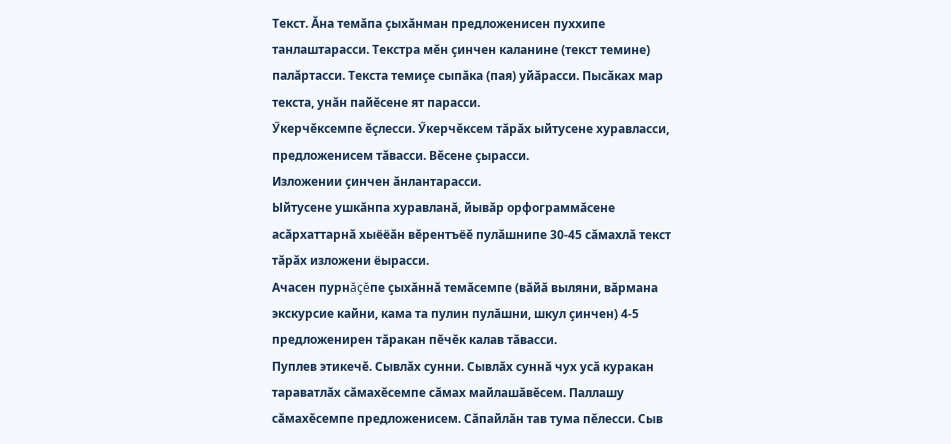Текст. Ăна темăпа çыхăнман предложенисен пуххипе танлаштарасси. Текстра мĕн çинчен каланине (текст темине) палăртасси. Текста темиçе сыпăка (пая) уйăрасси. Пысăках мар текста, унăн пайĕсене ят парасси.
Ӳкерчĕксемпе ĕçлесси. Ӳкерчĕксем тăрăх ыйтусене хуравласси, предложенисем тăвасси. Вĕсене çырасси.
Изложении çинчен ăнлантарасси.
Ыйтусене ушкăнпа хуравланă, йывăр орфограммăсене асăрхаттарнă хыёёăн вĕрентъёĕ пулăшнипе 30-45 сăмахлă текст тăрăх изложени ёырасси.
Ачасен пурнăçĕпе çыхăннă темăсемпе (вăйă выляни, вăрмана экскурсие кайни, кама та пулин пулăшни, шкул çинчен) 4-5 предложенирен тăракан пĕчĕк калав тăвасси.
Пуплев этикечĕ. Сывлăх сунни. Сывлăх суннă чух усă куракан тараватлăх сăмахĕсемпе сăмах майлашăвĕсем. Паллашу сăмахĕсемпе предложенисем. Сăпайлăн тав тума пĕлесси. Сыв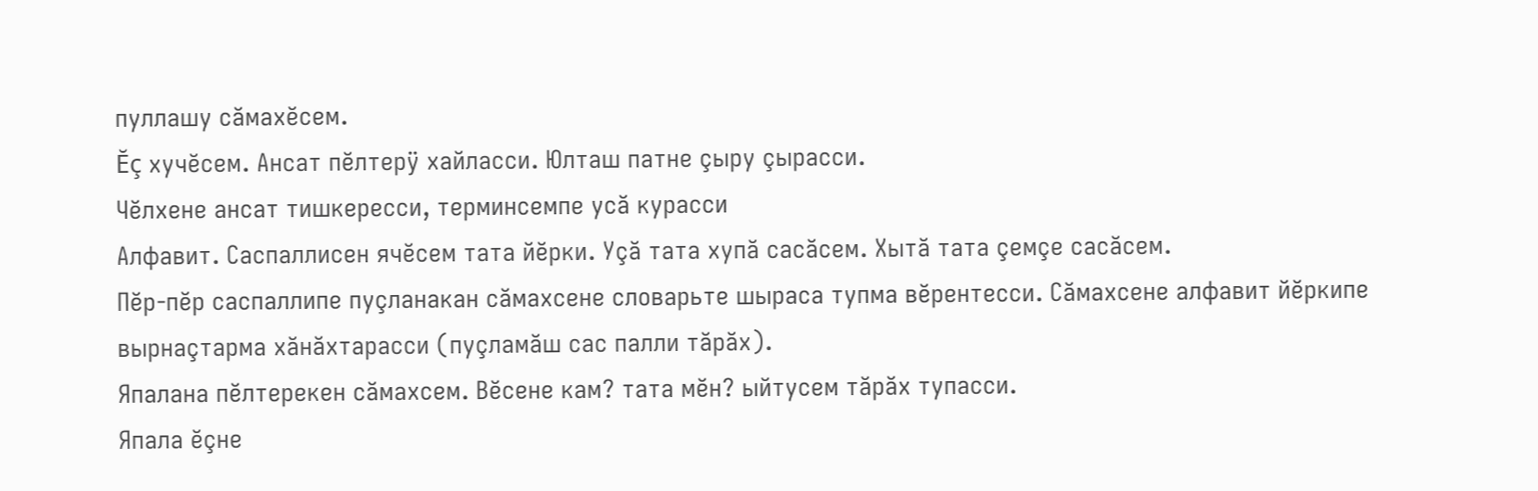пуллашу сăмахĕсем.
Ĕç хучĕсем. Ансат пĕлтерÿ хайласси. Юлташ патне çыру çырасси.
Чĕлхене ансат тишкересси, терминсемпе усă курасси
Алфавит. Саспаллисен ячĕсем тата йĕрки. Уçă тата хупă сасăсем. Хытă тата çемçе сасăсем.
Пĕр-пĕр саспаллипе пуçланакан сăмахсене словарьте шыраса тупма вĕрентесси. Сăмахсене алфавит йĕркипе вырнаçтарма хăнăхтарасси (пуçламăш сас палли тăрăх).
Япалана пĕлтерекен сăмахсем. Вĕсене кам? тата мĕн? ыйтусем тăрăх тупасси.
Япала ĕçне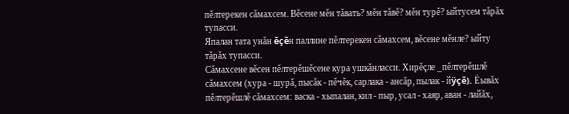пĕлтерекен сăмахсем. Вĕсене мĕн тăвать? мĕн тăвĕ? мĕн турĕ? ыйтусем тăрăх тупасси.
Япалан тата унăн ĕçĕн паллине пĕлтерекен сăмахсем, вĕсене мĕнле? ыйту тăрăх тупасси.
Сăмахсене вĕсен пĕлтерĕшĕсене кура ушкăнласси. Хирĕçле _пĕлтерĕшлĕ сăмахсем (хура - шурă, пысăк - пĕчĕк, сарлака - ансăр, пылак - йÿçĕ). Ёывăх пĕлтерĕшлĕ сăмахсем: васка - хыпалан, кил - пыр, усал - хаяр, аван - лайăх,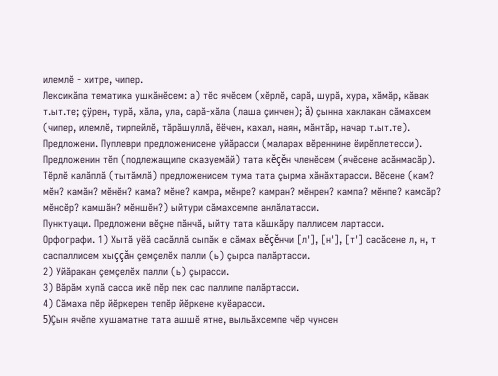илемлĕ - хитре, чипер.
Лексикăпа тематика ушкăнĕсем: а) тĕс ячĕсем (хĕрлĕ, сарă, шурă, хура, хăмăр, кăвак т.ыт.те; çÿрен, турă, хăла, ула, сарă-хăла (лаша çинчен); ă) çынна хаклакан сăмахсем (чипер, илемлĕ, тирпейлĕ, тăрăшуллă, ĕёчен, кахал, наян, мăнтăр, начар т.ыт.те).
Предложени. Пуплеври предложенисене уйăрасси (маларах вĕреннине ёирĕплетесси). Предложенин тĕп (подлежащипе сказуемăй) тата кĕçĕн членĕсем (ячĕсене асăнмасăр).
Тĕрлĕ калăплă (тытăмлă) предложенисем тума тата çырма хăнăхтарасси. Вĕсене (кам? мĕн? камăн? мĕнĕн? кама? мĕне? камра, мĕнре? камран? мĕнрен? кампа? мĕнпе? камсăр? мĕнсĕр? камшăн? мĕншĕн?) ыйтури сăмахсемпе анлăлатасси.
Пунктуаци. Предложени вĕçне пăнчă, ыйту тата кăшкăру паллисем лартасси.
Орфографи. 1) Хытă уёă сасăллă сыпăк е сăмах вĕçĕнчи [л'], [н'], [т'] сасăсене л, н, т саспаллисем хыççăн çемçелĕх палли (ь) çырса палăртасси.
2) Уйăракан çемçелĕх палли (ь) çырасси.
3) Вăрăм хупă сасса икĕ пĕр пек сас паллипе палăртасси.
4) Сăмаха пĕр йĕркерен тепĕр йĕркене куёарасси.
5)Çын ячĕпе хушаматне тата ашшĕ ятне, выльăхсемпе чĕр чунсен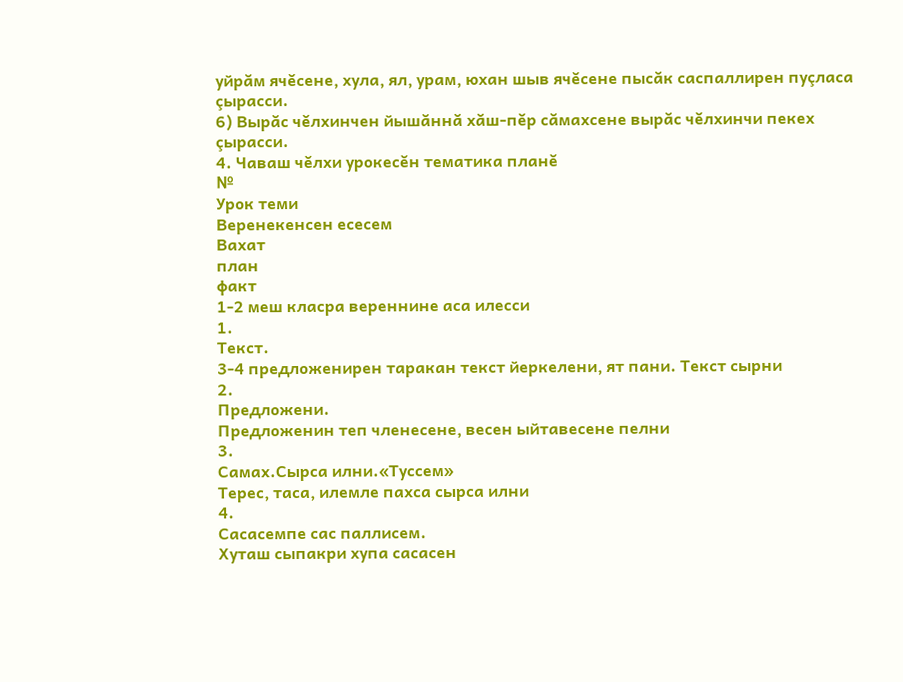уйрăм ячĕсене, хула, ял, урам, юхан шыв ячĕсене пысăк саспаллирен пуçласа çырасси.
6) Вырăс чĕлхинчен йышăннă хăш-пĕр сăмахсене вырăс чĕлхинчи пекех çырасси.
4. Чаваш чĕлхи урокесĕн тематика планĕ
№
Урок теми
Веренекенсен есесем
Вахат
план
факт
1-2 меш класра вереннине аса илесси
1.
Текст.
3-4 предложенирен таракан текст йеркелени, ят пани. Текст сырни
2.
Предложени.
Предложенин теп членесене, весен ыйтавесене пелни
3.
Самах.Сырса илни.«Туссем»
Терес, таса, илемле пахса сырса илни
4.
Сасасемпе сас паллисем.
Хуташ сыпакри хупа сасасен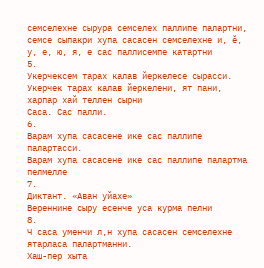семселехне сырура семселех паллипе палартни, семсе сыпакри хупа сасасен семселехне и, ĕ, у, е, ю, я, е сас паллисемпе катартни
5.
Укерчексем тарах калав йеркелесе сырасси.
Укерчек тарах калав йеркелени, ят пани, харпар хай теллен сырни
Саса. Сас палли.
6.
Варам хупа сасасене ике сас паллипе палартасси.
Варам хупа сасасене ике сас паллипе палартма пелмелле
7.
Диктант. «Аван уйахе»
Вереннине сыру есенче уса курма пелни
8.
Ч саса уменчи л,н хупа сасасен семселехне ятарласа палартманни.
Хаш-пер хыта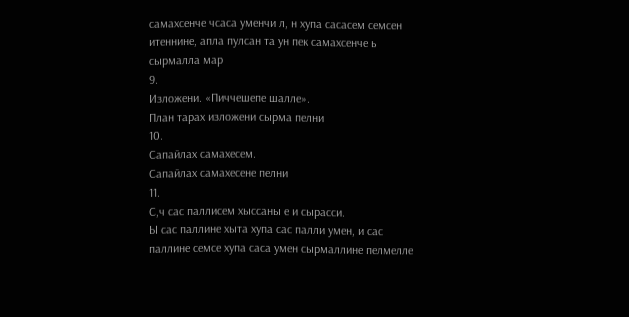самахсенче чсаса уменчи л, н хупа сасасем семсен итеннине, апла пулсан та ун пек самахсенче ь сырмалла мар
9.
Изложени. «Пиччешепе шалле».
План тарах изложени сырма пелни
10.
Сапайлах самахесем.
Сапайлах самахесене пелни
11.
С,ч сас паллисем хыссаны е и сырасси.
Ы сас паллине хыта хупа сас палли умен, и сас паллине семсе хупа саса умен сырмаллине пелмелле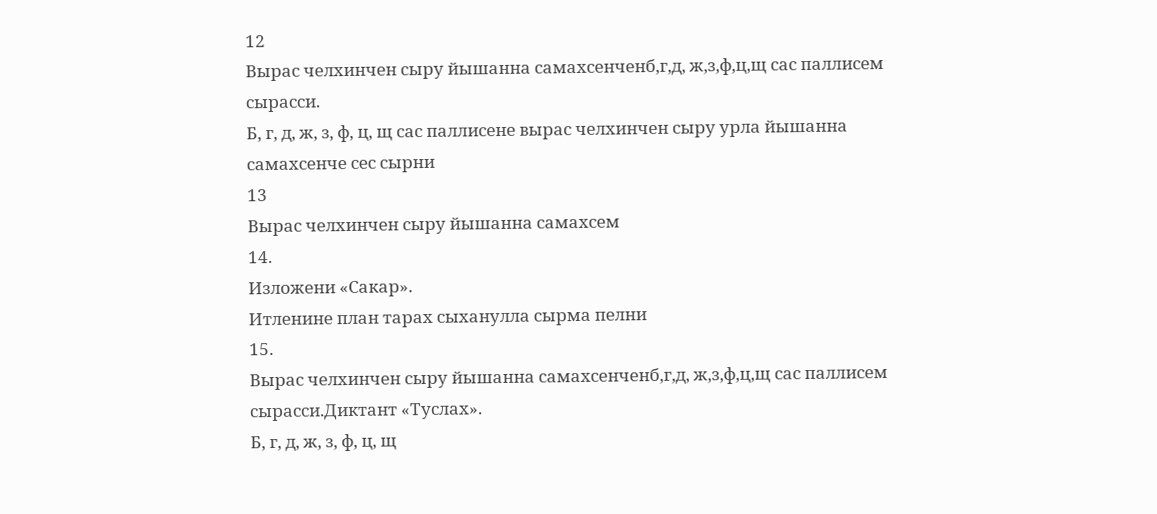12
Вырас челхинчен сыру йышанна самахсенченб,г,д, ж,з,ф,ц,щ сас паллисем сырасси.
Б, г, д, ж, з, ф, ц, щ сас паллисене вырас челхинчен сыру урла йышанна самахсенче сес сырни
13
Вырас челхинчен сыру йышанна самахсем
14.
Изложени «Сакар».
Итленине план тарах сыханулла сырма пелни
15.
Вырас челхинчен сыру йышанна самахсенченб,г,д, ж,з,ф,ц,щ сас паллисем сырасси.Диктант «Туслах».
Б, г, д, ж, з, ф, ц, щ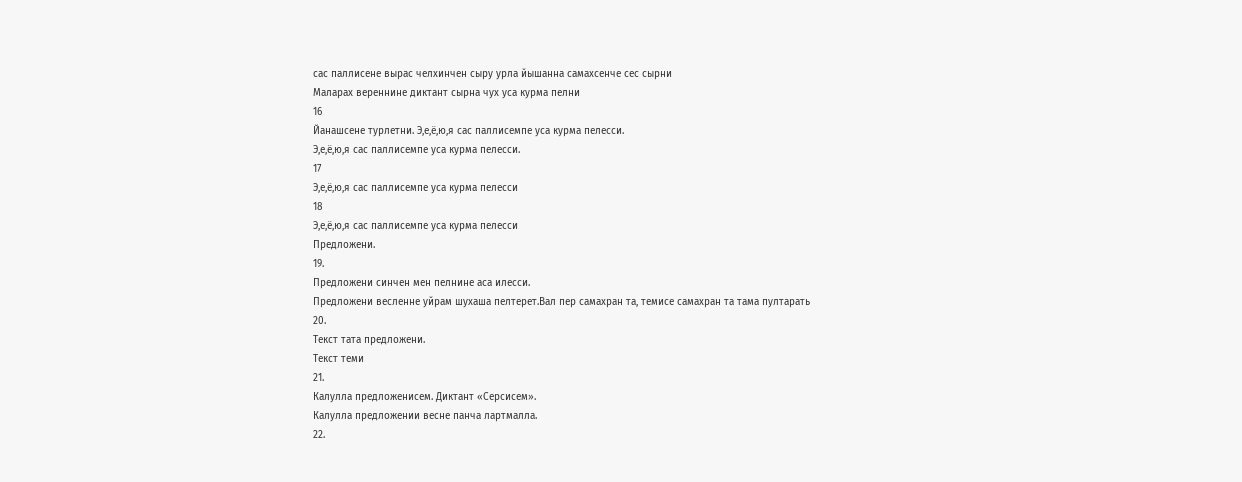сас паллисене вырас челхинчен сыру урла йышанна самахсенче сес сырни
Маларах вереннине диктант сырна чух уса курма пелни
16
Йанашсене турлетни. Э,е,ё,ю,я сас паллисемпе уса курма пелесси.
Э,е,ё,ю,я сас паллисемпе уса курма пелесси.
17
Э,е,ё,ю,я сас паллисемпе уса курма пелесси
18
Э,е,ё,ю,я сас паллисемпе уса курма пелесси
Предложени.
19.
Предложени синчен мен пелнине аса илесси.
Предложени весленне уйрам шухаша пелтерет.Вал пер самахран та, темисе самахран та тама пултарать
20.
Текст тата предложени.
Текст теми
21.
Калулла предложенисем. Диктант «Серсисем».
Калулла предложении весне панча лартмалла.
22.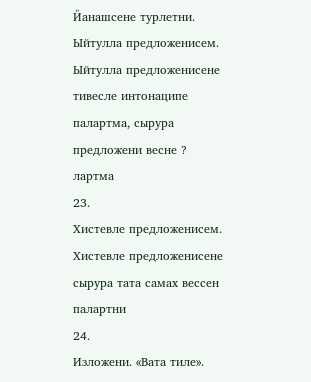Йанашсене турлетни. Ыйтулла предложенисем.
Ыйтулла предложенисене тивесле интонаципе палартма, сырура предложени весне ? лартма
23.
Хистевле предложенисем.
Хистевле предложенисене сырура тата самах вессен палартни
24.
Изложени. «Вата тиле».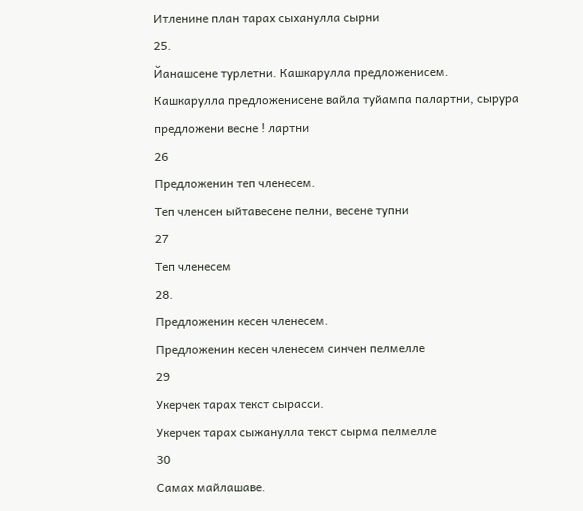Итленине план тарах сыханулла сырни
25.
Йанашсене турлетни. Кашкарулла предложенисем.
Кашкарулла предложенисене вайла туйампа палартни, сырура предложени весне ! лартни
26
Предложенин теп членесем.
Теп членсен ыйтавесене пелни, весене тупни
27
Теп членесем
28.
Предложенин кесен членесем.
Предложенин кесен членесем синчен пелмелле
29
Укерчек тарах текст сырасси.
Укерчек тарах сыжанулла текст сырма пелмелле
30
Самах майлашаве.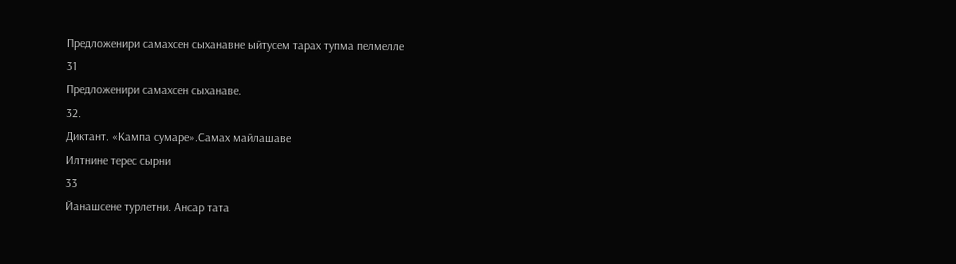Предложенири самахсен сыханавне ыйтусем тарах тупма пелмелле
31
Предложенири самахсен сыханаве.
32.
Диктант. «Кампа сумаре».Самах майлашаве
Илтнине терес сырни
33
Йанашсене турлетни. Ансар тата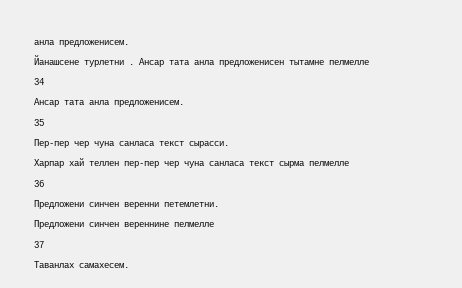анла предложенисем.
Йанашсене турлетни . Ансар тата анла предложенисен тытамне пелмелле
34
Ансар тата анла предложенисем.
35
Пер-пер чер чуна санласа текст сырасси.
Харпар хай теллен пер-пер чер чуна санласа текст сырма пелмелле
36
Предложени синчен веренни петемлетни.
Предложени синчен вереннине пелмелле
37
Таванлах самахесем.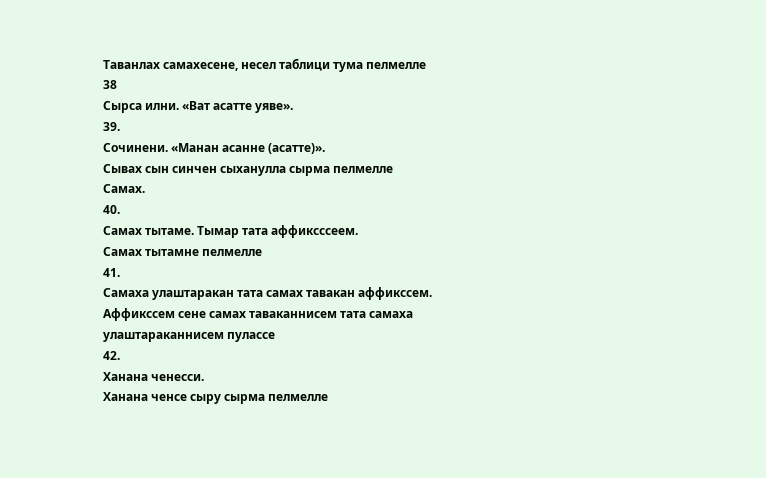Таванлах самахесене, несел таблици тума пелмелле
38
Сырса илни. «Ват асатте уяве».
39.
Сочинени. «Манан асанне (асатте)».
Сывах сын синчен сыханулла сырма пелмелле
Самах.
40.
Самах тытаме. Тымар тата аффиксссеем.
Самах тытамне пелмелле
41.
Самаха улаштаракан тата самах тавакан аффикссем.
Аффикссем сене самах таваканнисем тата самаха улаштараканнисем пулассе
42.
Ханана ченесси.
Ханана ченсе сыру сырма пелмелле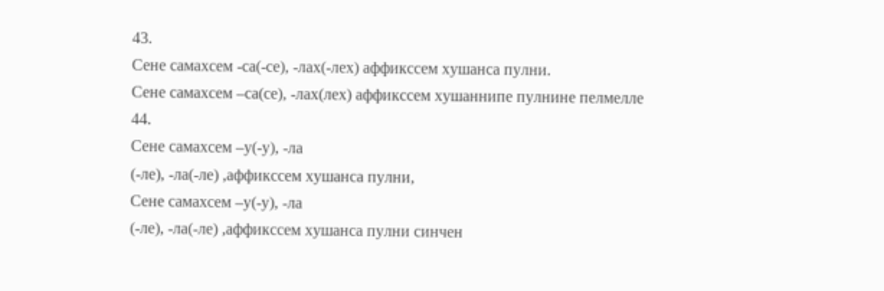43.
Сене самахсем -са(-се), -лах(-лех) аффикссем хушанса пулни.
Сене самахсем –са(се), -лах(лех) аффикссем хушаннипе пулнине пелмелле
44.
Сене самахсем –у(-у), -ла
(-ле), -ла(-ле) ,аффикссем хушанса пулни,
Сене самахсем –у(-у), -ла
(-ле), -ла(-ле) ,аффикссем хушанса пулни синчен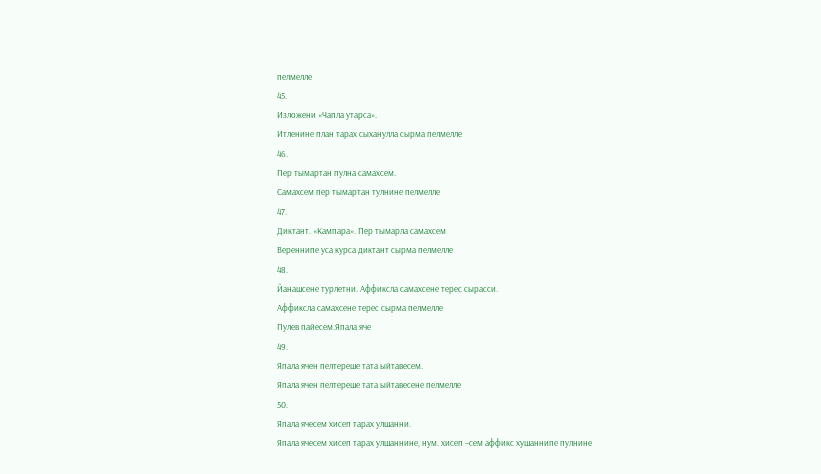пелмелле
45.
Изложени «Чапла утарса».
Итленине план тарах сыханулла сырма пелмелле
46.
Пер тымартан пулна самахсем.
Самахсем пер тымартан тулнине пелмелле
47.
Диктант. «Кампара». Пер тымарла самахсем
Вереннипе уса курса диктант сырма пелмелле
48.
Йанашсене турлетни. Аффиксла самахсене терес сырасси.
Аффиксла самахсене терес сырма пелмелле
Пулев пайесем.Япала яче
49.
Япала ячен пелтереше тата ыйтавесем.
Япала ячен пелтереше тата ыйтавесене пелмелле
50.
Япала ячесем хисеп тарах улшанни.
Япала ячесем хисеп тарах улшаннине, нум. хисеп –сем аффикс хушаннипе пулнине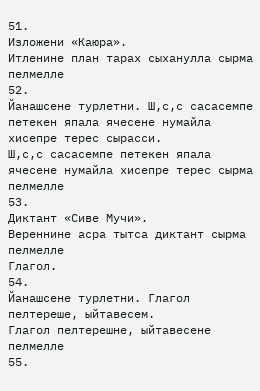51.
Изложени «Каюра».
Итленине план тарах сыханулла сырма пелмелле
52.
Йанашсене турлетни. Ш,с,с сасасемпе петекен япала ячесене нумайла хисепре терес сырасси.
Ш,с,с сасасемпе петекен япала ячесене нумайла хисепре терес сырма пелмелле
53.
Диктант «Сиве Мучи».
Вереннине асра тытса диктант сырма пелмелле
Глагол.
54.
Йанашсене турлетни. Глагол пелтереше, ыйтавесем.
Глагол пелтерешне, ыйтавесене пелмелле
55.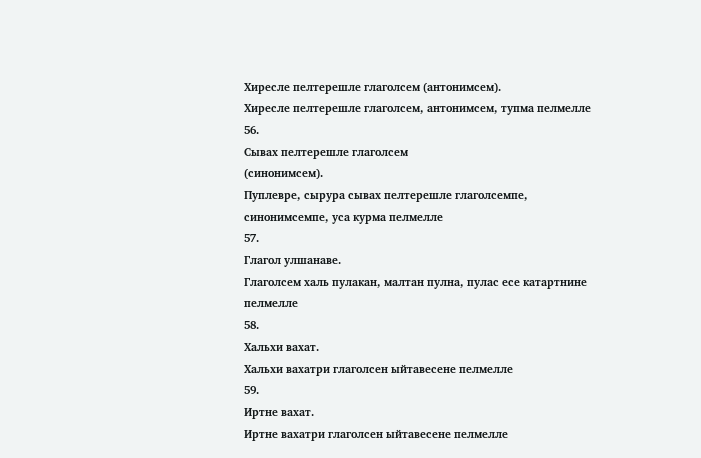Хиресле пелтерешле глаголсем (антонимсем).
Хиресле пелтерешле глаголсем, антонимсем, тупма пелмелле
56.
Сывах пелтерешле глаголсем
(синонимсем).
Пуплевре, сырура сывах пелтерешле глаголсемпе, синонимсемпе, уса курма пелмелле
57.
Глагол улшанаве.
Глаголсем халь пулакан, малтан пулна, пулас есе катартнине
пелмелле
58.
Хальхи вахат.
Хальхи вахатри глаголсен ыйтавесене пелмелле
59.
Иртне вахат.
Иртне вахатри глаголсен ыйтавесене пелмелле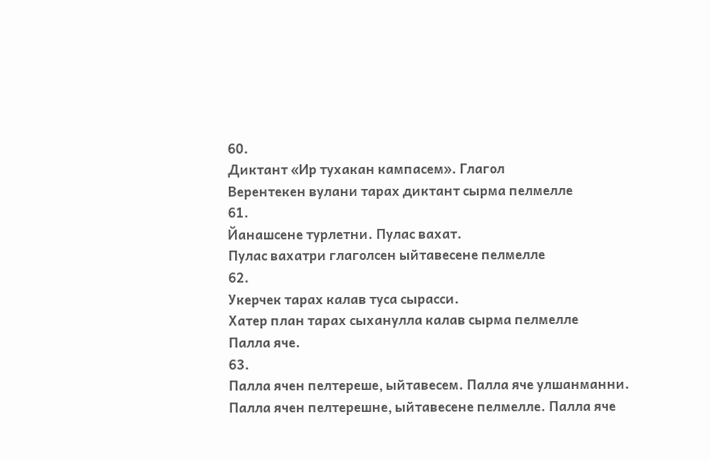60.
Диктант «Ир тухакан кампасем». Глагол
Верентекен вулани тарах диктант сырма пелмелле
61.
Йанашсене турлетни. Пулас вахат.
Пулас вахатри глаголсен ыйтавесене пелмелле
62.
Укерчек тарах калав туса сырасси.
Хатер план тарах сыханулла калав сырма пелмелле
Палла яче.
63.
Палла ячен пелтереше, ыйтавесем. Палла яче улшанманни.
Палла ячен пелтерешне, ыйтавесене пелмелле. Палла яче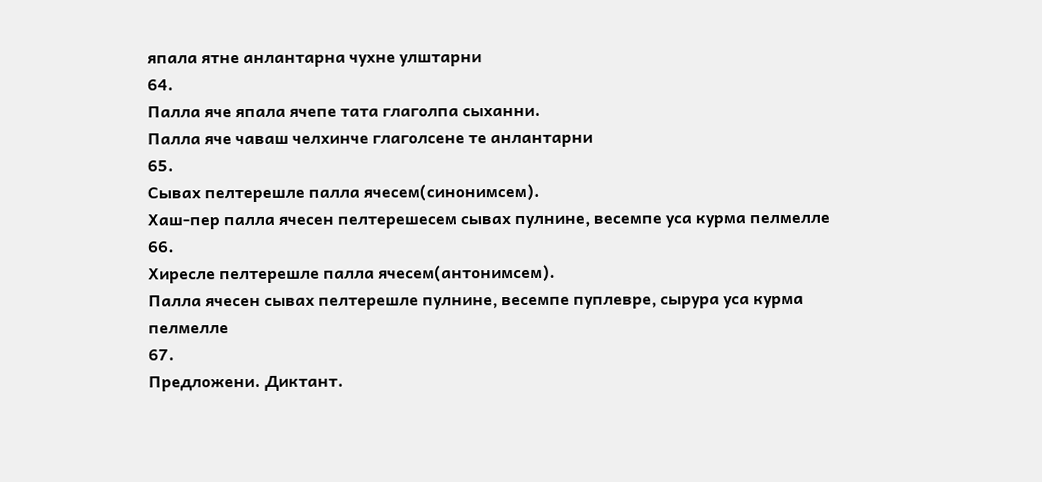япала ятне анлантарна чухне улштарни
64.
Палла яче япала ячепе тата глаголпа сыханни.
Палла яче чаваш челхинче глаголсене те анлантарни
65.
Сывах пелтерешле палла ячесем(синонимсем).
Хаш-пер палла ячесен пелтерешесем сывах пулнине, весемпе уса курма пелмелле
66.
Хиресле пелтерешле палла ячесем(антонимсем).
Палла ячесен сывах пелтерешле пулнине, весемпе пуплевре, сырура уса курма пелмелле
67.
Предложени. Диктант.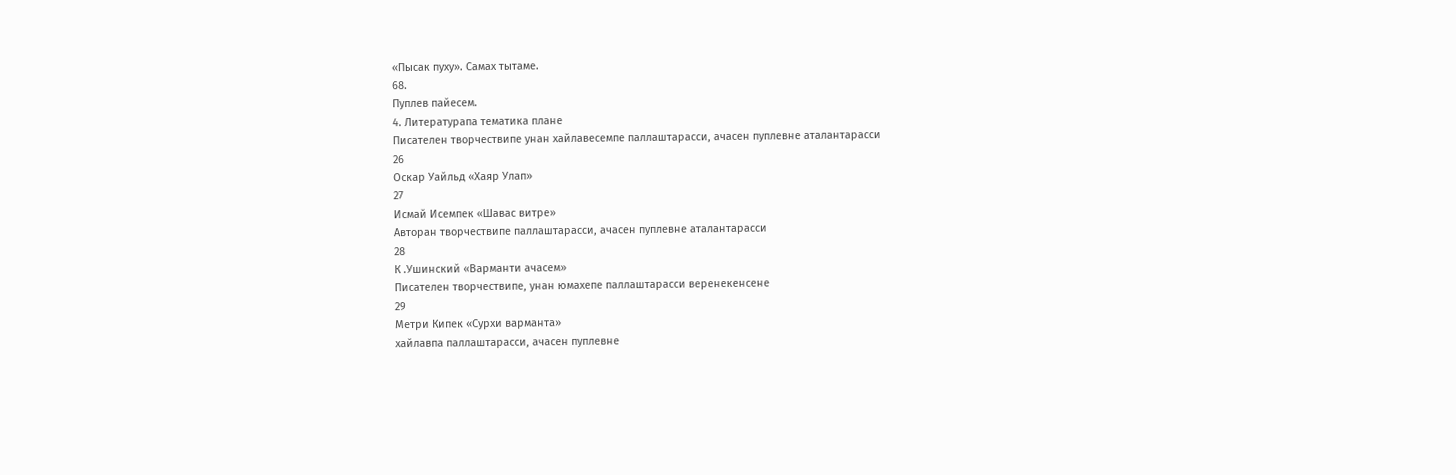«Пысак пуху». Самах тытаме.
68.
Пуплев пайесем.
4. Литературапа тематика плане
Писателен творчествипе унан хайлавесемпе паллаштарасси, ачасен пуплевне аталантарасси
26
Оскар Уайльд «Хаяр Улап»
27
Исмай Исемпек «Шавас витре»
Авторан творчествипе паллаштарасси, ачасен пуплевне аталантарасси
28
К .Ушинский «Варманти ачасем»
Писателен творчествипе, унан юмахепе паллаштарасси веренекенсене
29
Метри Кипек «Сурхи варманта»
хайлавпа паллаштарасси, ачасен пуплевне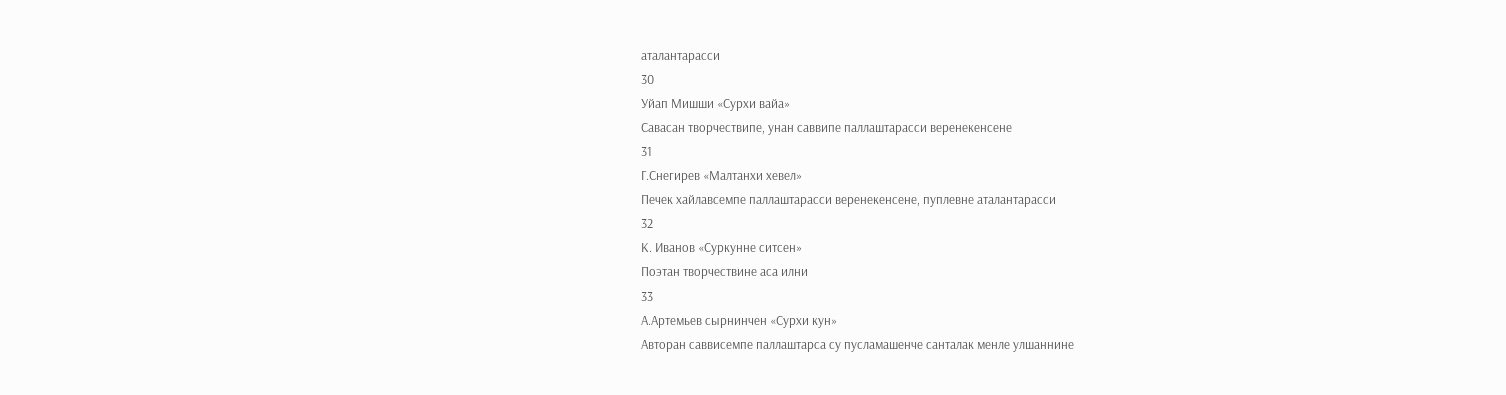аталантарасси
30
Уйап Мишши «Сурхи вайа»
Савасан творчествипе, унан саввипе паллаштарасси веренекенсене
31
Г.Снегирев «Малтанхи хевел»
Печек хайлавсемпе паллаштарасси веренекенсене, пуплевне аталантарасси
32
К. Иванов «Суркунне ситсен»
Поэтан творчествине аса илни
33
А.Артемьев сырнинчен «Сурхи кун»
Авторан саввисемпе паллаштарса су пусламашенче санталак менле улшаннине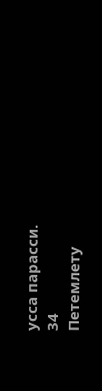усса парасси.
34
Петемлету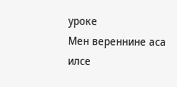уроке
Мен вереннине аса илсе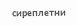сиреплетни